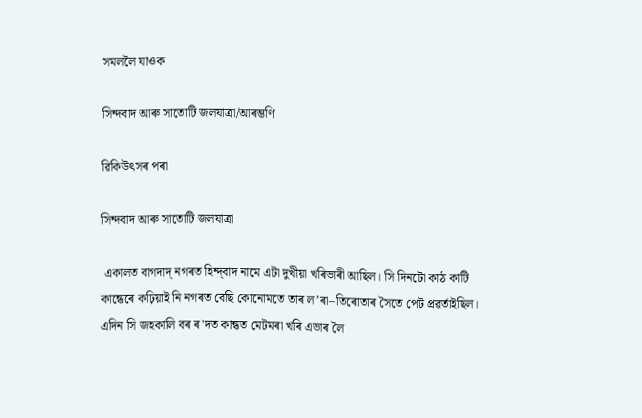সমললৈ যাওক

সিন্দবাদ আৰু সাতোটি জলযাত্ৰা/আৰম্ভণি

ৱিকিউৎসৰ পৰা

সিন্দবাদ আৰু সাতোটি জলযাত্ৰা

 একালত বাগদাদ্‌ নগৰত হিন্দ্‌বাদ নামে এটা দুখীয়া খৰিভাৰী আছিল। সি দিনটো কাঠ কাটি কান্ধেৰে কঢ়িয়াই নি নগৰত বেছি কোনোমতে তাৰ ল’ৰা–তিৰোতাৰ সৈতে পেট প্ৰৱৰ্তাইছিল। এদিন সি জহকালি বৰ ৰ'দত কান্ধত মেটমৰা খৰি এভাৰ লৈ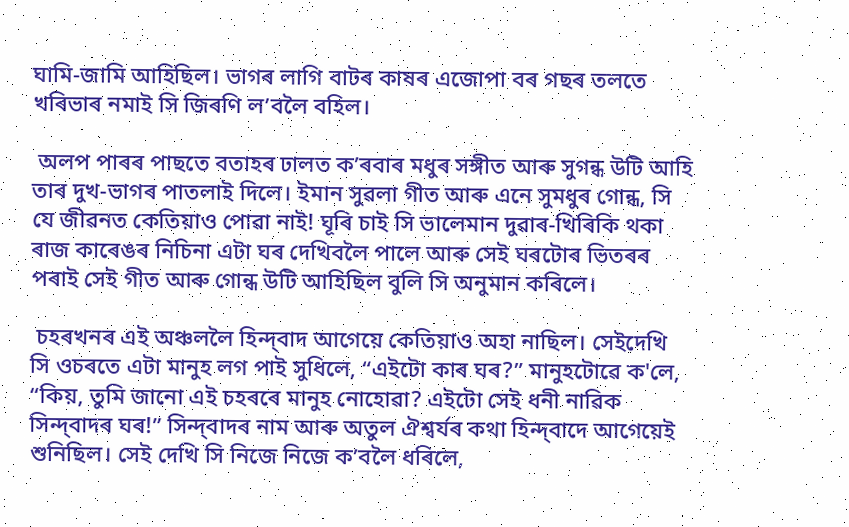ঘামি-জামি আহিছিল। ভাগৰ লাগি বাটৰ কাষৰ এজোপা বৰ গছৰ তলতে খৰিভাৰ নমাই সি জিৰণি ল’বলৈ বহিল।

 অলপ পাৰৰ পাছতে বতাহৰ ঢালত ক’ৰবাৰ মধুৰ সঙ্গীত আৰু সুগন্ধ উটি আহি তাৰ দুখ-ভাগৰ পাতলাই দিলে। ইমান সুৱলা গীত আৰু এনে সুমধুৰ গোন্ধ, সি যে জীৱনত কেতিয়াও পোৱা নাই! ঘূৰি চাই সি ভালেমান দুৱাৰ-খিৰিকি থকা ৰাজ কাৰেঙৰ নিচিনা এটা ঘৰ দেখিবলৈ পালে আৰু সেই ঘৰটোৰ ভিতৰৰ পৰাই সেই গীত আৰু গোন্ধ উটি আহিছিল বুলি সি অনুমান কৰিলে।

 চহৰখনৰ এই অঞ্চললৈ হিন্দ্‌বাদ আগেয়ে কেতিয়াও অহা নাছিল। সেইদেখি সি ওচৰতে এটা মানুহ লগ পাই সুধিলে, “এইটো কাৰ ঘৰ?” মানুহটোৱে ক'লে, “কিয়, তুমি জানো এই চহৰৰে মানুহ নোহোৱা? এইটো সেই ধনী নাৱিক সিন্দ্‌বাদৰ ঘৰ!” সিন্দ্‌বাদৰ নাম আৰু অতুল ঐশ্বৰ্যৰ কথা হিন্দ্‌বাদে আগেয়েই শুনিছিল। সেই দেখি সি নিজে নিজে ক’বলৈ ধৰিলে,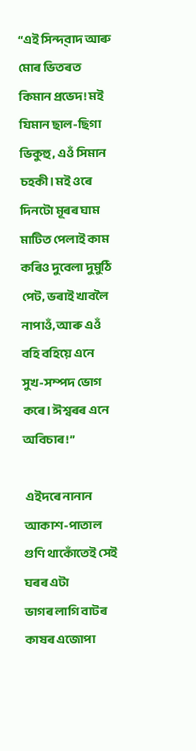“এই সিন্দ্‌বাদ আৰু মোৰ ভিতৰত কিমান প্ৰভেদ! মই যিমান ছাল-ছিগা ভিকুহু, এওঁ সিমান চহকী। মই ওৰে দিনটো মূৰৰ ঘাম মাটিত পেলাই কাম কৰিও দুবেলা দুমুঠি পেট, ভৰাই খাবলৈ নাপাওঁ, আৰু এওঁ বহি বহিয়ে এনে সুখ-সম্পদ ভোগ কৰে। ঈশ্বৰৰ এনে অবিচাৰ!”

 এইদৰে নানান আকাশ-পাতাল গুণি থাকোঁতেই সেই ঘৰৰ এটা
ভাগৰ লাগি বাটৰ কাষৰ এজোপা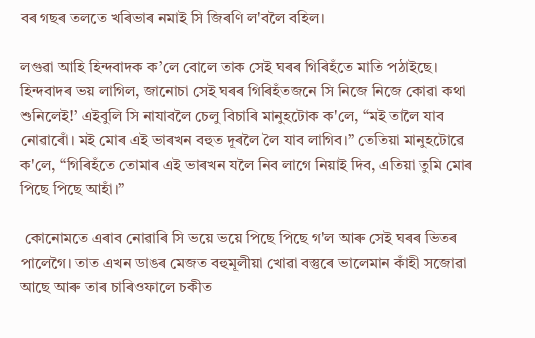বৰ গছৰ তলতে খৰিভাৰ নমাই সি জিৰণি ল'বলৈ বহিল।

লগুৱা আহি হিন্দবাদক ক’লে বোলে তাক সেই ঘৰৰ গিৰিহঁতে মাতি পঠাইছে। হিন্দবাদৰ ভয় লাগিল, জানোচা সেই ঘৰৰ গিৰিহঁতজনে সি নিজে নিজে কোৱা কথা শুনিলেই!’ এইবুলি সি নাযাবলৈ চেলু বিচাৰি মানুহটোক ক'লে, “মই তালৈ যাব নোৱাৰোঁ। মই মোৰ এই ভাৰখন বহুত দূৰলৈ লৈ যাব লাগিব।” তেতিয়া মানুহটোৱে ক'লে, “গিৰিহঁতে তোমাৰ এই ভাৰখন যলৈ নিব লাগে নিয়াই দিব, এতিয়া তুমি মোৰ পিছে পিছে আহাঁ।”

 কোনোমতে এৰাব নোৱাৰি সি ভয়ে ভয়ে পিছে পিছে গ'ল আৰু সেই ঘৰৰ ভিতৰ পালেগৈ। তাত এখন ডাঙৰ মেজত বহুমূলীয়া খোৱা বস্তুৰে ভালেমান কাঁহী সজোৱা আছে আৰু তাৰ চাৰিওফালে চকীত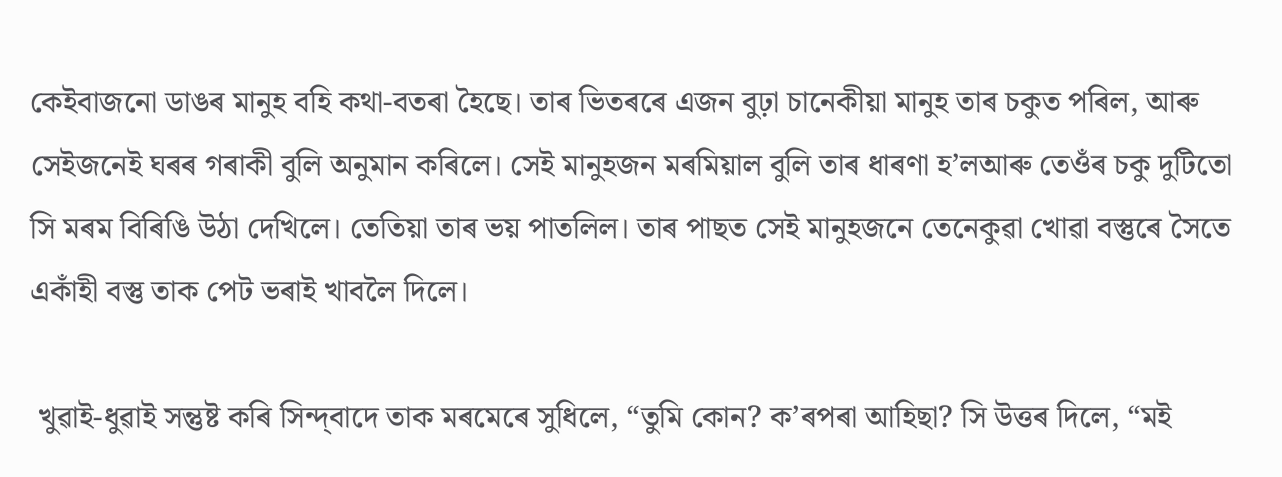কেইবাজনো ডাঙৰ মানুহ বহি কথা-বতৰা হৈছে। তাৰ ভিতৰৰে এজন বুঢ়া চানেকীয়া মানুহ তাৰ চকুত পৰিল, আৰু সেইজনেই ঘৰৰ গৰাকী বুলি অনুমান কৰিলে। সেই মানুহজন মৰমিয়াল বুলি তাৰ ধাৰণা হ’লআৰু তেওঁৰ চকু দুটিতো সি মৰম বিৰিঙি উঠা দেখিলে। তেতিয়া তাৰ ভয় পাতলিল। তাৰ পাছত সেই মানুহজনে তেনেকুৱা খোৱা বস্তুৰে সৈতে একাঁহী বস্তু তাক পেট ভৰাই খাবলৈ দিলে।

 খুৱাই-ধুৱাই সন্তুষ্ট কৰি সিন্দ্‌বাদে তাক মৰমেৰে সুধিলে, “তুমি কোন? ক’ৰপৰা আহিছা? সি উত্তৰ দিলে, “মই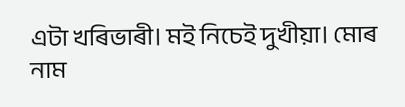এটা খৰিভাৰী। মই নিচেই দুখীয়া। মোৰ নাম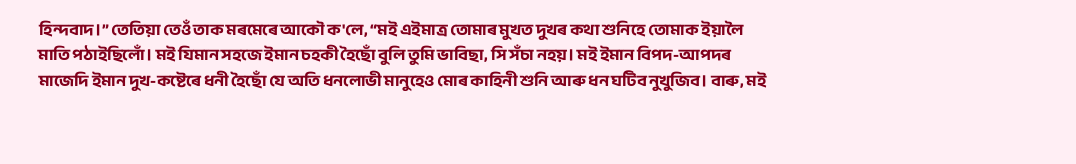হিন্দবাদ।” তেতিয়া তেওঁ তাক মৰমেৰে আকৌ ক'লে, “মই এইমাত্ৰ তোমাৰ মুখত দুখৰ কথা শুনিহে তোমাক ইয়ালৈ মাতি পঠাইছিলোঁ। মই যিমান সহজে ইমান চহকী হৈছোঁ বুলি তুমি ভাবিছা, সি সঁচা নহয়। মই ইমান বিপদ-আপদৰ মাজেদি ইমান দুখ-কষ্টেৰে ধনী হৈছোঁ যে অতি ধনলোভী মানুহেও মোৰ কাহিনী শুনি আৰু ধন ঘটিব নুখুজিব। বাৰু, মই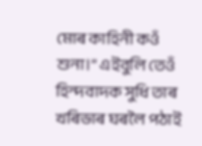মোৰ কাহিনী কওঁ শুনা।” এইবুলি তেওঁ হিন্দবাদক সুধি তাৰ খৰিভাৰ ঘৰলৈ পঠাই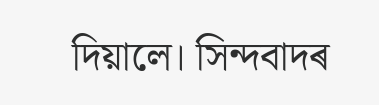দিয়ালে। সিন্দবাদৰ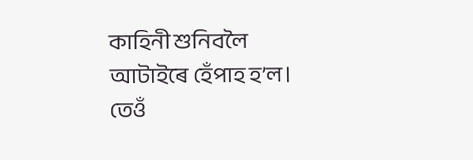কাহিনী শুনিবলৈ আটাইৰে হেঁপাহ হ’ল। তেওঁ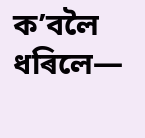ক’বলৈ ধৰিলে—